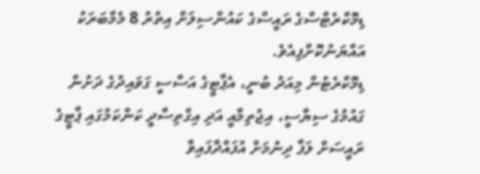ޑިމޮކްރެޓްސްގެ ރައީސްގެ ކައުންސިލަށް އިތުރު 8 މެމްބަރަކު އައްޔަނުކޮށްފިއެވެ.
ޑިމޮކްރެޓުން މިއަދު ބުނީ، އެޕާޓީގެ އަސާސީ ގަވައިދުގެ ދަށުން ގައުމުގެ ސިޔާސީ، އިޖުތިމާއީ އަދި އިގްތިސާދީ ކަންކަމުގައި ޕާޓީގެ ރައީސަށް ލަފާ ދިނުމަށް އުފައްދާފައިވާ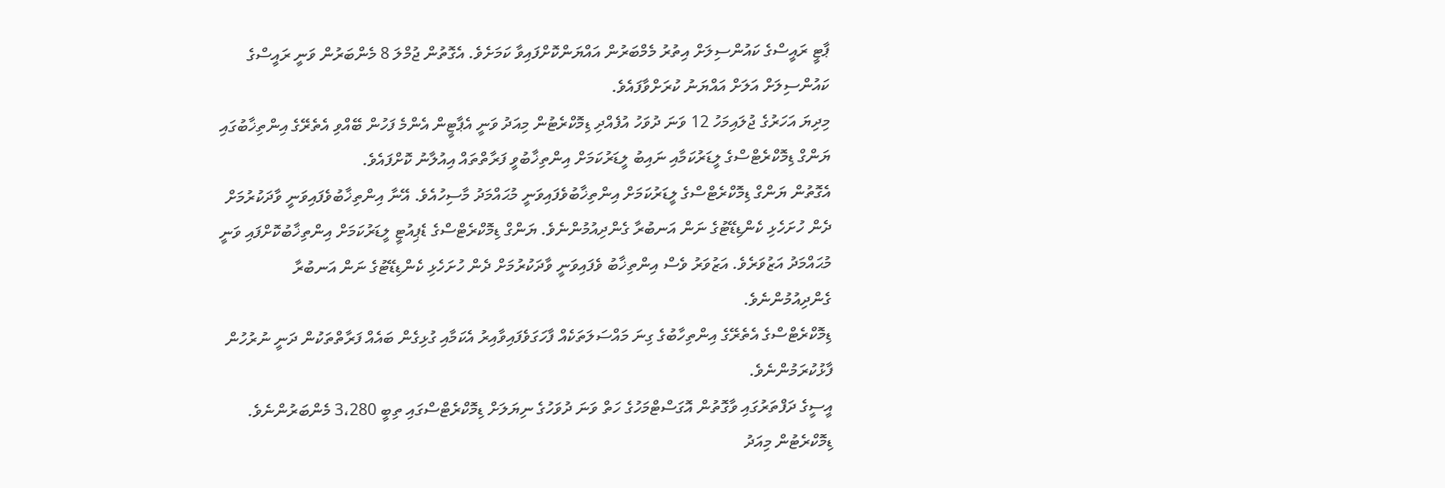ޕާޓީ ރައީސްގެ ކައުންސިލަށް އިތުރު މެމްބަރުން އައްޔަންކޮށްފައިވާ ކަމަށެވެ. އެގޮތުން ޖުމްލަ 8 މެންބަރުން ވަނީ ރައީސްގެ ކައުންސިލަށް އަލަށް އައްޔަނު ކުރަށްވާފައެވެ.
މިދިޔަ އަހަރުގެ ޖުލައިމަހު 12 ވަނަ ދުވަހު އުފެއްދި ޑިމޮކްރެޓުން މިއަދު ވަނީ އެޕާޓީން އެންމެ ފަހުން ބޭއްވި އެތެރޭގެ އިންތިޚާބުގައި ޔަންގް ޑިމޮކްރެޓްސްގެ ލީޑަރުކަމާއި ނައިބު ލީޑަރުކަމަށް އިންތިޚާބުވީ ފަރާތްތައް އިއުލާނު ކޮށްފައެވެ.
އެގޮތުން ޔަންގް ޑިމޮކްރެޓްސްގެ ލީޑަރުކަމަށް އިންތިޚާބުވެފައިވަނީ މުޙައްމަދު މާސިހުއެވެ. އޭނާ އިންތިޚާބުވެފައިވަނީ ވާދަކުރުމަށް ދެން ހުށަހެޅި ކެންޑިޑޭޓުގެ ނަން އަނބުރާ ގެންދިއުމުންނެވެ. ޔަންގް ޑިމޮކްރެޓްސްގެ ޑެޕިއުޓީ ލީޑަރުކަމަށް އިންތިޚާބުކޮށްފައި ވަނީ މުޙައްމަދު އަޒުވަރެވެ. އަޒުވަރު ވެސް އިންތިޚާބު ވެފައިވަނީ ވާދަކުރުމަށް ދެން ހުށަހެޅި ކެންޑިޑޭޓުގެ ނަން އަނބުރާ ގެންދިއުމުންނެވެ.
ޑިމޮކްރެޓްސްގެ އެތެރޭގެ އިންތިހާބުގެ ގިނަ މައްސަލަތަކެއް ފާހަގަވެފައިވާއިރު އެކަމާއި ގުޅިގެން ބައެއް ފަރާތްތަކުން ދަނީ ނުރުހުން ފާޅުކުރަމުންނެވެ.
އީސީގެ ދަފްތަރުގައި ވާގޮތުން އޮގަސްޓްމަހުގެ ހަތް ވަނަ ދުވަހުގެ ނިޔަލަށް ޑިމޮކްރެޓްސްގައި ތިބީ 3،280 މެންބަރުންނެވެ.
ޑިމޮކްރެޓުން މިއަދު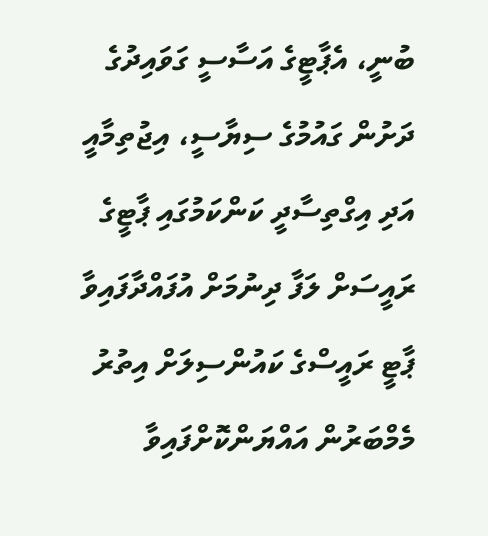ބުނީ، އެޕާޓީގެ އަސާސީ ގަވައިދުގެ ދަށުން ގައުމުގެ ސިޔާސީ، އިޖުތިމާއީ އަދި އިގްތިސާދީ ކަންކަމުގައި ޕާޓީގެ ރައީސަށް ލަފާ ދިނުމަށް އުފައްދާފައިވާ ޕާޓީ ރައީސްގެ ކައުންސިލަށް އިތުރު މެމްބަރުން އައްޔަންކޮށްފައިވާ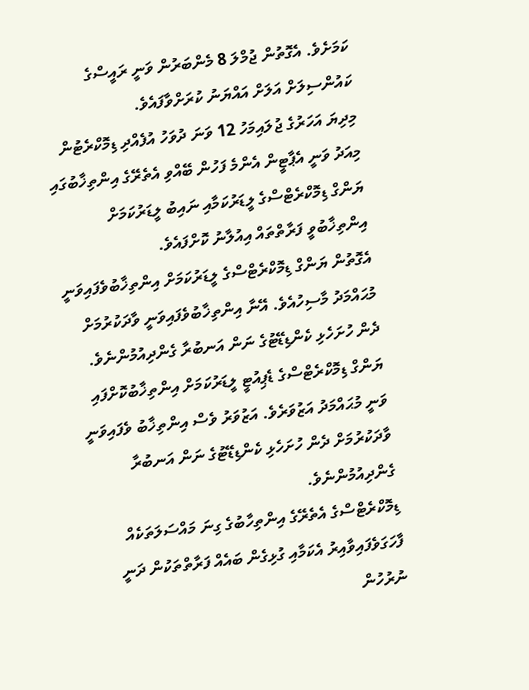ކަމަށެވެ. އެގޮތުން ޖުމްލަ 8 މެންބަރުން ވަނީ ރައީސްގެ ކައުންސިލަށް އަލަށް އައްޔަނު ކުރަށްވާފައެވެ.
މިދިޔަ އަހަރުގެ ޖުލައިމަހު 12 ވަނަ ދުވަހު އުފެއްދި ޑިމޮކްރެޓުން މިއަދު ވަނީ އެޕާޓީން އެންމެ ފަހުން ބޭއްވި އެތެރޭގެ އިންތިޚާބުގައި ޔަންގް ޑިމޮކްރެޓްސްގެ ލީޑަރުކަމާއި ނައިބު ލީޑަރުކަމަށް އިންތިޚާބުވީ ފަރާތްތައް އިއުލާނު ކޮށްފައެވެ.
އެގޮތުން ޔަންގް ޑިމޮކްރެޓްސްގެ ލީޑަރުކަމަށް އިންތިޚާބުވެފައިވަނީ މުޙައްމަދު މާސިހުއެވެ. އޭނާ އިންތިޚާބުވެފައިވަނީ ވާދަކުރުމަށް ދެން ހުށަހެޅި ކެންޑިޑޭޓުގެ ނަން އަނބުރާ ގެންދިއުމުންނެވެ. ޔަންގް ޑިމޮކްރެޓްސްގެ ޑެޕިއުޓީ ލީޑަރުކަމަށް އިންތިޚާބުކޮށްފައި ވަނީ މުޙައްމަދު އަޒުވަރެވެ. އަޒުވަރު ވެސް އިންތިޚާބު ވެފައިވަނީ ވާދަކުރުމަށް ދެން ހުށަހެޅި ކެންޑިޑޭޓުގެ ނަން އަނބުރާ ގެންދިއުމުންނެވެ.
ޑިމޮކްރެޓްސްގެ އެތެރޭގެ އިންތިހާބުގެ ގިނަ މައްސަލަތަކެއް ފާހަގަވެފައިވާއިރު އެކަމާއި ގުޅިގެން ބައެއް ފަރާތްތަކުން ދަނީ ނުރުހުން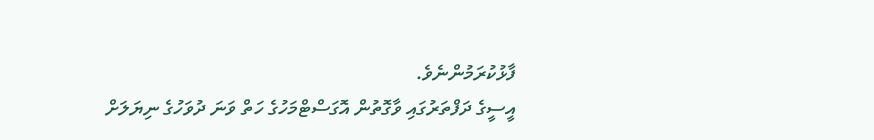ފާޅުކުރަމުންނެވެ.
އީސީގެ ދަފްތަރުގައި ވާގޮތުން އޮގަސްޓްމަހުގެ ހަތް ވަނަ ދުވަހުގެ ނިޔަލަށް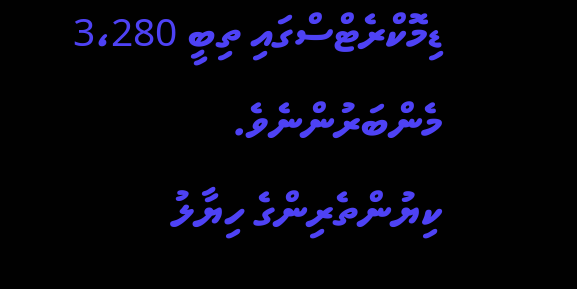ޑިމޮކްރެޓްސްގައި ތިބީ 3،280 މެންބަރުންނެވެ.
ކިޔުންތެރިންގެ ހިޔާލު